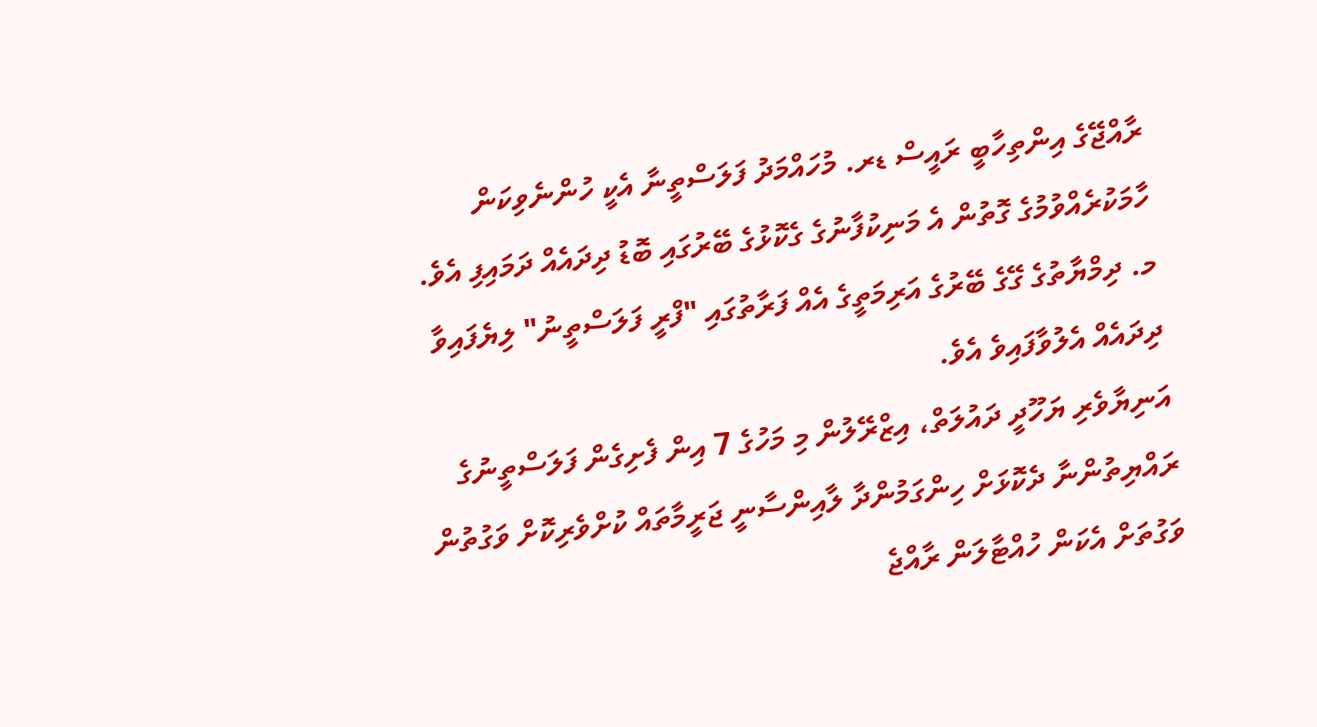ރާއްޖޭގެ އިންތިހާބީ ރައީސް ޑރ. މުހައްމަދު ފަލަސްތީނާ އެކީ ހުންނެވިކަން ހާމަކުރެއްވުމުގެ ގޮތުން އެ މަނިކުފާނުގެ ގެކޮޅުގެ ބޭރުގައި ބޮޑު ދިދައެއް ދަމައިފި އެވެ.
މ. ދިމްޔާތުގެ ގޭގެ ބޭރުގެ އަރިމަތީގެ އެއް ފަރާތުގައި "ފްރީ ފަލަސްތީނު" ލިޔެފައިވާ ދިދައެއް އެލުވާފައިވެ އެވެ.
އަނިޔާވެރި ޔަހޫދީ ދައުލަތް، އިޒްރޭލުން މި މަހުގެ 7 އިން ފެށިގެން ފަލަސްތީނުގެ ރައްޔިތުންނާ ދެކޮޅަށް ހިންގަމުންދާ ލާއިންސާނީ ޖަރީމާތައް ކުށްވެރިކޮށް ވަގުތުން ވަގުތަށް އެކަން ހުއްޓާލަން ރާއްޖެ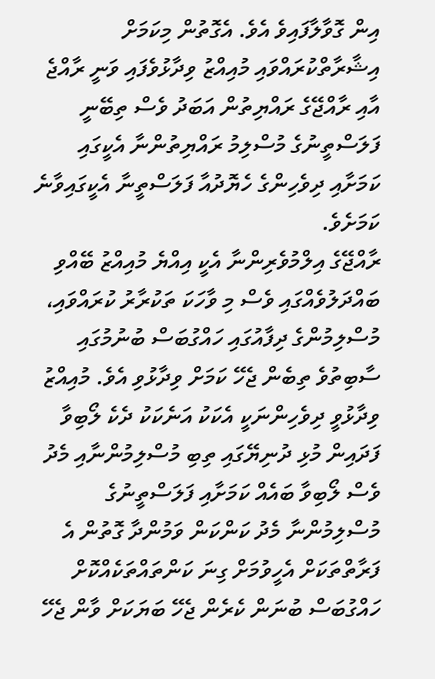އިން ގޮވާލާފައިވެ އެވެ. އެގޮތުން މިކަމަށް އިޝާރާތްކުރައްވައި މުއިއްޒު ވިދާޅުވެފައި ވަނީ ރާއްޖެ އާއި ރާއްޖޭގެ ރައްޔިތުން އަބަދު ވެސް ތިބޭނީ ފަލަސްތީނުގެ މުސްލިމު ރައްޔިތުންނާ އެކީގައި ކަމަށާއި ދިވެހިންގެ ހެޔޮދުއާ ފަލަސްތީނާ އެކީގައިވާނެ ކަމަށެވެ.
ރާއްޖޭގެ އިލްމުވެރިންނާ އެކީ އިއްޔެ މުއިއްޒު ބޭއްވި ބައްދަލުވެއްގައި ވެސް މި ވާހަކަ ތަކުރާރު ކުރައްވައި، މުސްލިމުންގެ ދިފާއުގައި ހައްގުބަސް ބުނުމުގައި ސާބިތުވެ ތިބެން ޖެހޭ ކަމަށް ވިދާޅުވި އެވެ. މުއިއްޒު ވިދާޅުވީ ދިވެހިންނަކީ އެކަކު އަނެކަކު ދެކެ ލޯބިވާ ފަދައިން މުޅި ދުނިޔޭގައި ތިބި މުސްލިމުންނާއި މެދު ވެސް ލޯބިވާ ބައެއް ކަމަށާއި ފަލަސްތީނުގެ މުސްލިމުންނާ މެދު ކަންކަން ވަމުންދާ ގޮތުން އެ ފަރާތްތަކަށް އެހީވުމަށް ގިނަ ކަންތައްތަކެއްކޮށް ހައްގުބަސް ބުނަން ކެރެން ޖެހޭ ބަޔަކަށް ވާން ޖެހޭ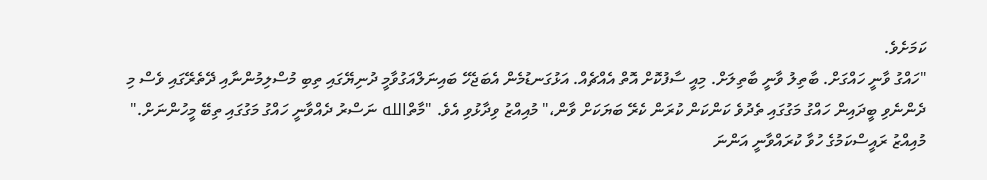ކަމަށެވެ.
"ހައްގު ވާނީ ހައްގަށް. ބާތިލު ވާނީ ބާތިލަށް. މިއީ ސާފުކޮށް އޮތް އެއްޗެއް. އަޅުގަނޑުމެން އެބަޖެހޭ ބައިނަލްއަގުވާމީ ދުނިޔޭގައި ތިބި މުސްލިމުންނާއި ދޭތެރޭގައި ވެސް މި ދެންނެވި ބީދައިން ހައްގު މަގުގައި ތެދުވެ ކަންކަން ކުރަން ކެރޭ ބަޔަކަށް ވާން،" މުއިއްޒު ވިދާޅުވި އެވެ. "މާތްالله ނަސްރު ދެއްވާނީ ހައްގު މަގުގައި ތިބޭ މީހުންނަށް."
މުއިއްޒު ރައީސްކަމުގެ ހުވާ ކުރައްވާނީ އަންނަ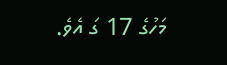މަހުގެ 17 ގަ އެވެ.